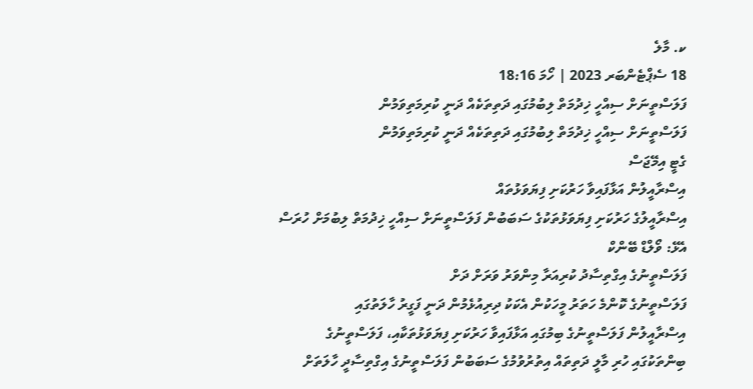ކ. މާލެ
18 ސެޕްޓެންބަރ 2023 | ހޯމަ 18:16
ފަލަސްތީނަށް ސިއްހީ ޚިދުމަތް ލިބުމުގައި ދަތިތަކެއް ދަނީ ކުރިމަތިވަމުން
ފަލަސްތީނަށް ސިއްހީ ޚިދުމަތް ލިބުމުގައި ދަތިތަކެއް ދަނީ ކުރިމަތިވަމުން
ގެޓީ އިމޭޖަސް
އިސްރާއީލުން އަޅާފައިވާ ހަރުކަށި ފިޔަވަޅުތައް
އިސްރާއީލުގެ ހަރުކަށި ފިޔަވަޅުތަކުގެ ސަބަބުން ފަލަސްތީނަށް ސިއްހީ ޚިދުމަތް ލިބުމަށް ހުރަސް އެޅޭ: ވޯލްޑް ބޭންކް
ފަލަސްތީނުގެ އިގްތިސާދު ކުރިއަރާ މިންވަރު ވަރަށް ދަށް
ފަލަސްތީނުގެ ކޮންމެ ހަތަރު މީހަކުން އެކަކު ދިރިއުޅެމުން ދަނީ ފަގީރު ހާލަތުގައި
އިސްރާއީލުން ފަލަސްތީނުގެ ބިމުގައި އަޅާފައިވާ ހަރުކަށި ފިޔަވަޅުތަކާއި، ފަލަސްތީނުގެ ބިންތަކުގައި ހުރި މާލީ ދަތިތައް އިތުރުވުމުގެ ސަބަބުން ފަލަސްތީނުގެ އިގްތިސާދީ ހާލަތަށް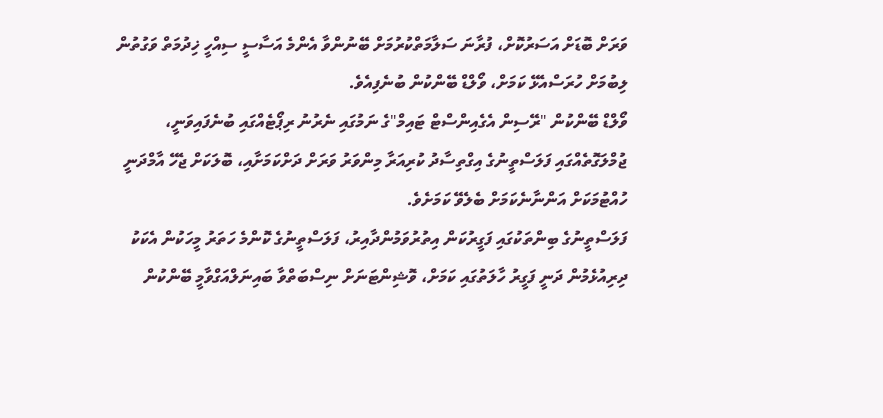ވަރަށް ބޮޑަށް އަސަރުކޮށް، ފުރާނަ ސަލާމަތްކުރުމަށް ބޭނުންވާ އެންމެ އަސާސީ ސިއްހީ ޚިދުމަތް ވަގުތުން ލިބުމަށް ހުރަސްއެޅޭ ކަމަށް، ވޯލްޑް ބޭންކުން ބުނެފިއެވެ.
ވޯލްޑް ބޭންކުން "ރޭސިން އެގެއިންސްޓް ޓައިމް"ގެ ނަމުގައި ނެރުނު ރިޕޯޓެއްގައި ބުނެފައިވަނީ، ޖުމްލަގޮތެއްގައި ފަލަސްތީނުގެ އިގްތިސާދު ކުރިއަރާ މިންވަރު ވަރަށް ދަށްކަމަށާއި، ބޮލަކަށް ޖެހޭ އާމްދަނީ ހުއްޓުމަކަށް އަންނާނެކަމަށް ބެލެވޭ ކަމަށެވެ.
ފަލަސްތީނުގެ ބިންތަކުގައި ފަގީރުކަން އިތުރުވަމުންދާއިރު، ފަލަސްތީނުގެ ކޮންމެ ހަތަރު މީހަކުން އެކަކު ދިރިއުޅެމުން ދަނީ ފަގީރު ހާލަތުގައި ކަމަށް، ވޮޝިންޓަނަށް ނިސްބަތްވާ ބައިނަލްއަގްވާމީ ބޭންކުން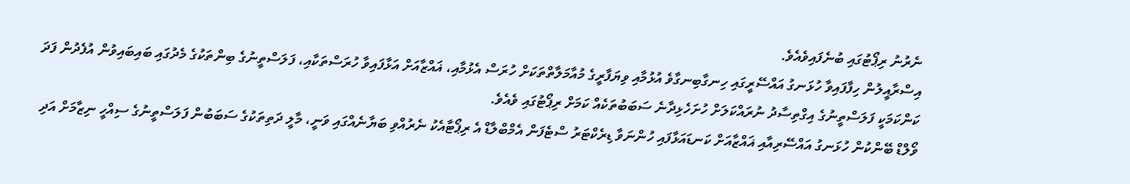ނެރުނު ރިޕޯޓުގައި ބުނެފައިވެއެވެ.
އިސްރާއީލުން ހިފާފައިވާ ހުޅަނގު އައްސޭރީގައި ހިނގާބިނގާވެ އުޅުމާއި ވިޔަފާރީގެ މުއާމަލާތްތަކަށް ހުރަސް އެޅުމާއި، ޣައްޒާއަށް އަޅާފައިވާ ހުރަސްތަކާއި، ފަލަސްތީނުގެ ބިންތަކުގެ މެދުގައި ބައިބައިވުން އުފެދުން ފަދަ ކަންކަމަކީ ފަލަސްތީނުގެ އިގްތިސާދު ނުރައްކަލަށް ހުށަހެޅިދާނެ ސަބަބުތަކެއް ކަމަށް ރިޕޯޓުގައި ވެއެވެ.
ވޯލްޑް ބޭންކުން ހުޅަނގު އައްސޭރިއާއި ޣައްޒާއަށް ކަނޑައަޅާފައި ހުންނަވާ ޑިރެކްޓަރު ސްޓެފަން އެމްބްލާޑް އެ ރިޕޯޓާއެކު ނެރުއްވި ބަޔާނެއްގައި ވަނީ، މާލީ ދަތިތަކުގެ ސަބަބުން ފަލަސްތީނުގެ ސިއްހީ ނިޒާމަށް އަދި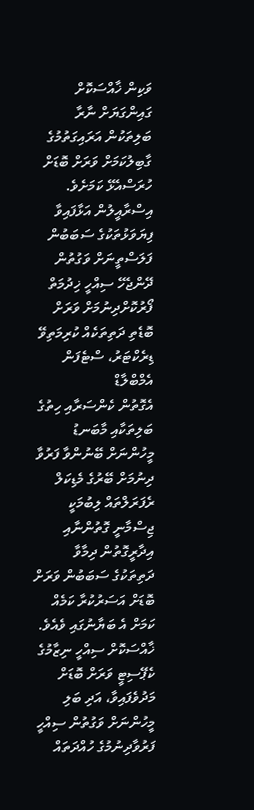ވަކިން ޚާއްސަކޮށް ގައިންގަޔަށް ނާރާ ބަލިތަކުން އަރައިގަތުމުގެ ގާބިލުކަމަށް ވަރަށް ބޮޑަށް ހުރަސްއެޅޭ ކަމަށެވެ.
އިސްރާއީލުން އަޅާފައިވާ ފިޔަވަޅުތަކުގެ ސަބަބުން ފަލަސްތީނަށް ވަގުތުން ދޭންޖެހޭ ސިއްހީ ޚިދުމަތް ފޯރުކޮށްދިނުމަށް ވަރަށް ބޮޑެތި ދަތިތަކެއް ކުރިމަތިވޭ
ޑިރެކްޓަރު، ސްޓެފަން އެމްބްލާޑް
އެގޮތުން ކެންސަރާއި ހިތުގެ ބަލިތަކާއި މާބަނޑު މީހުންނަށް ބޭނުންވާ ފަރުވާ ދިނުމަށް ބޭރުގެ މެޑިކަލް ރެފަރަލްތައް ލިބުމަކީ ޖިސްމާނީ ގޮތުންނާއި އިދާރީގޮތުން ދިމާވާ ދަތިތަކުގެ ސަބަބުން ވަރަށް ބޮޑަށް އަސަރުކުރާ ކަމެއް ކަމަށް އެ ބަޔާނުގައި ވެއެވެ.
ޚާއްސަކޮށް ސިއްހީ ނިޒާމުގެ ކެޕޭސިޓީ ވަރަށް ބޮޑަށް މަދުވެފައިވާ، އަދި ބަލި މީހުންނަށް ވަގުތުން ސިއްހީ ފަރުވާދިނުމުގެ ހުއްދަތައް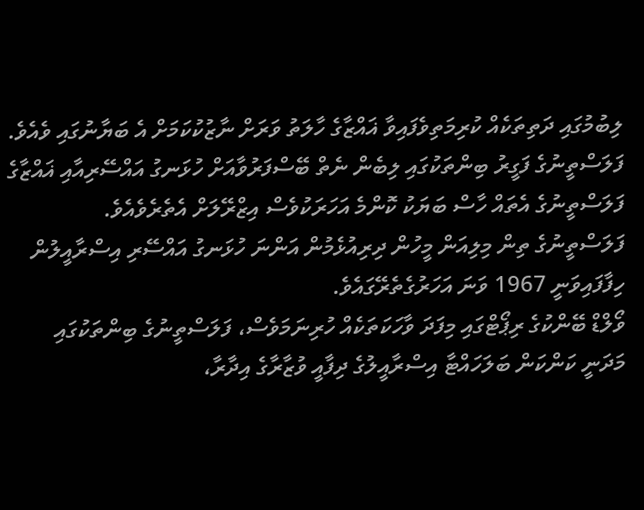ލިބުމުގައި ދަތިތަކެއް ކުރިމަތިވެފައިވާ ޣައްޒާގެ ހާލަތު ވަރަށް ނާޒުކުކަމަށް އެ ބަޔާނުގައި ވެއެވެ.
ފަލަސްތީނުގެ ފަގީރު ބިންތަކުގައި ލިބެން ނެތް ބޭސްފަރުވާއަށް ހުޅަނގު އައްސޭރިއާއި ޣައްޒާގެ ފަލަސްތީނުގެ އެތައް ހާސް ބަޔަކު ކޮންމެ އަހަރަކުވެސް އިޒްރޭލަށް އެތެރެވެއެވެ.
ފަލަސްތީނުގެ ތިން މިލިއަން މީހުން ދިރިއުޅެމުން އަންނަ ހުޅަނގު އައްސޭރި އިސްރާއީލުން ހިފާފައިވަނީ 1967 ވަނަ އަހަރުގެތެރޭގައެވެ.
ވޯލްޑް ބޭންކުގެ ރިޕޯޓްގައި މިފަދަ ވާހަކަތަކެއް ހުރިނަމަވެސް، ފަލަސްތީނުގެ ބިންތަކުގައި މަދަނީ ކަންކަން ބަލަހައްޓާ އިސްރާއީލުގެ ދިފާއީ ވުޒާރާގެ އިދާރާ،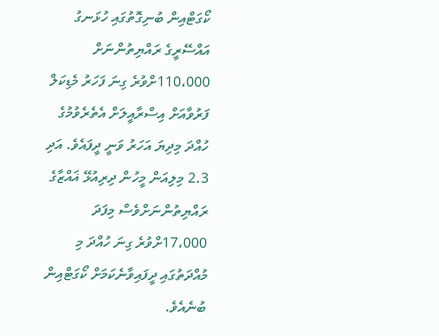ކޯގަޓްއިން ބުނިގޮތުގައި ހުޅަނގު އައްސޭރީގެ ރައްޔިތުންނަށް 110،000ށްވުރެ ގިނަ ފަހަރު މެޑިކަލް ފަރުވާއަށް އިސްރާއީލަށް އެތެރެވުމުގެ ހުއްދަ މިދިޔަ އަހަރު ވަނީ ދީފައެވެ. އަދި 2.3 މިލިއަން މީހުން ދިރިއުޅޭ ޣައްޒާގެ ރައްޔިތުންނަށްވެސް މިފަދަ 17،000ށްވުރެ ގިނަ ހުއްދަ މި މުއްދަތުގައި ދީފައިވާނެކަމަށް ކޯގަޓްއިން ބުނެއެވެ.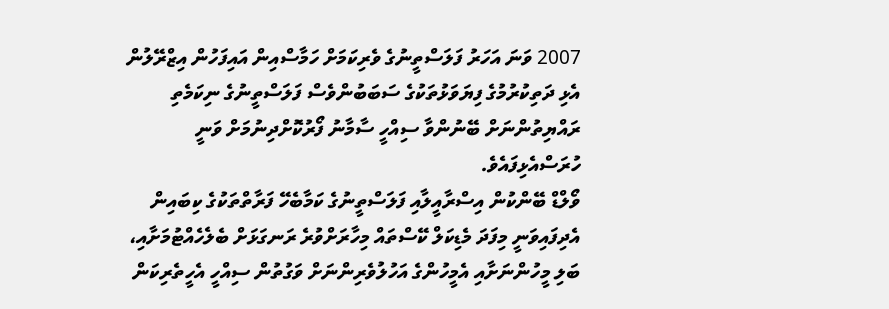2007 ވަނަ އަހަރު ފަލަސްތީނުގެ ވެރިކަމަށް ހަމާސްއިން އައިފަހުން އިޒްރޭލުން އެޅި ދަތިކުރުމުގެ ފިޔަވަޅުތަކުގެ ސަބަބުންވެސް ފަލަސްތީނުގެ ނިކަމެތި ރައްޔިތުންނަށް ބޭނުންވާ ސިއްހީ ސާމާނު ފޯރުކޮށްދިނުމަށް ވަނީ ހުރަސްއެޅިފައެވެ.
ވޯލްޑް ބޭންކުން އިސްރާއީލާއި ފަލަސްތީނުގެ ކަމާބެހޭ ފަރާތްތަކުގެ ކިބައިން އެދިފައިވަނީ މިފަދަ މެޑިކަލް ކޭސްތައް މިހާރަށްވުރެ ރަނގަޅަށް ބެލެހެއްޓުމަށާއި، ބަލި މީހުންނަށާއި އެމީހުންގެ އަހުލުވެރިންނަށް ވަގުތުން ސިއްހީ އެހީތެރިކަން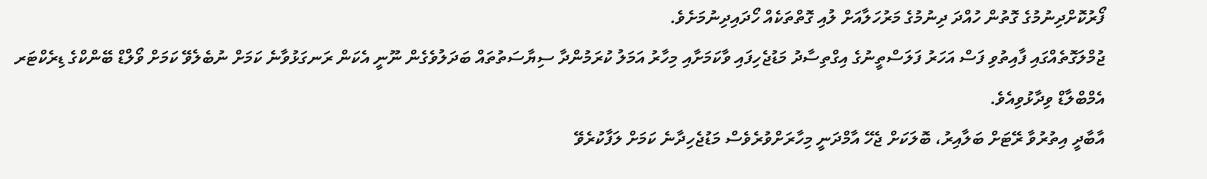ފޯރުކޮށްދިނުމުގެ ގޮތުން ހުއްދަ ދިނުމުގެ މަރުހަލާއަށް ލުއި ގޮތްތަކެއް ހޯދައިދިނުމަށެވެ.
ޖުމްލަގޮތެއްގައި ފާއިތުވި ފަސް އަހަރު ފަލަސްތީނުގެ އިގްތިސާދު މަޑުޖެހިފައި ވާކަމަށާއި މިހާރު އަމަލު ކުރަމުންދާ ސިޔާސަތުތައް ބަދަލުވެގެން ނޫނީ އެކަން ރަނގަޅުވާނެ ކަމަށް ނުބެލެވޭ ކަމަށް ވޯލްޑް ބޭންކްގެ ޑިރެކްޓަރ އެމްބްލާޑް ވިދާޅުވިއެވެ.
އާބާދީ އިތުރުވާ ރޭޓަށް ބަލާއިރު، ބޮލަކަށް ޖެހޭ އާމްދަނީ މިހާރަށްވުރެވެސް މަޑުޖެހިދާނެ ކަމަށް ލަފާކުރެވޭ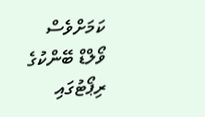ކަމަށްވެސް ވޯލްޑް ބޭންކުގެ ރިޕޯޓުގައި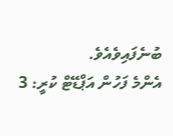ބުނެފައިވެއެވެ.
އެންމެ ފަހުން އަޕްޑޭޓް ކުރީ: 3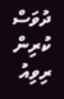ދުވަސް ކުރިން
ރިވިއު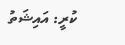ކުރީ: އައިޝަތު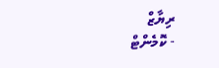ރިޔާޒް
- ކޮމެންޓް